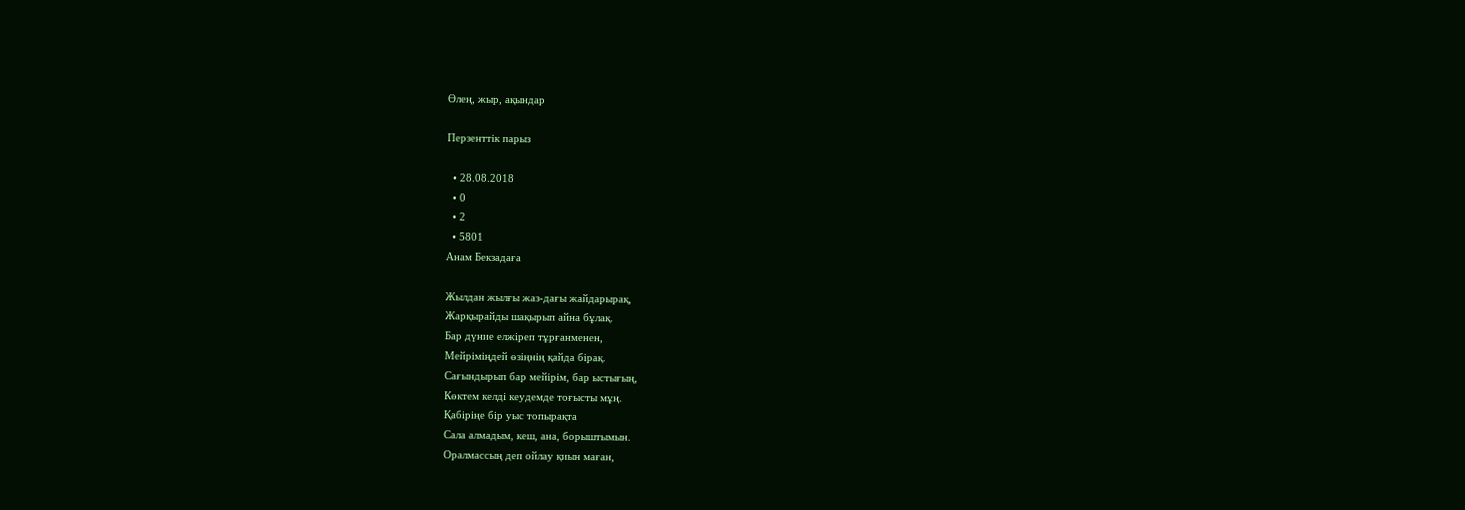Өлең, жыр, ақындар

Перзенттік парыз

  • 28.08.2018
  • 0
  • 2
  • 5801
Анам Бекзадаға

Жылдан жылғы жаз-дағы жайдарырақ,
Жарқырайды шақырып айна бұлақ.
Бар дүние елжіреп тұрғанменен,
Мейріміңдей өзіңнің қайда бірақ.
Сағындырып бар мейірім, бар ыстығың,
Көктем келді кеудемде тоғысты мұң.
Қабіріңе бір уыс топырақта
Сала алмадым, кеш, ана, борыштымын.
Оралмассың деп ойлау қиын маған,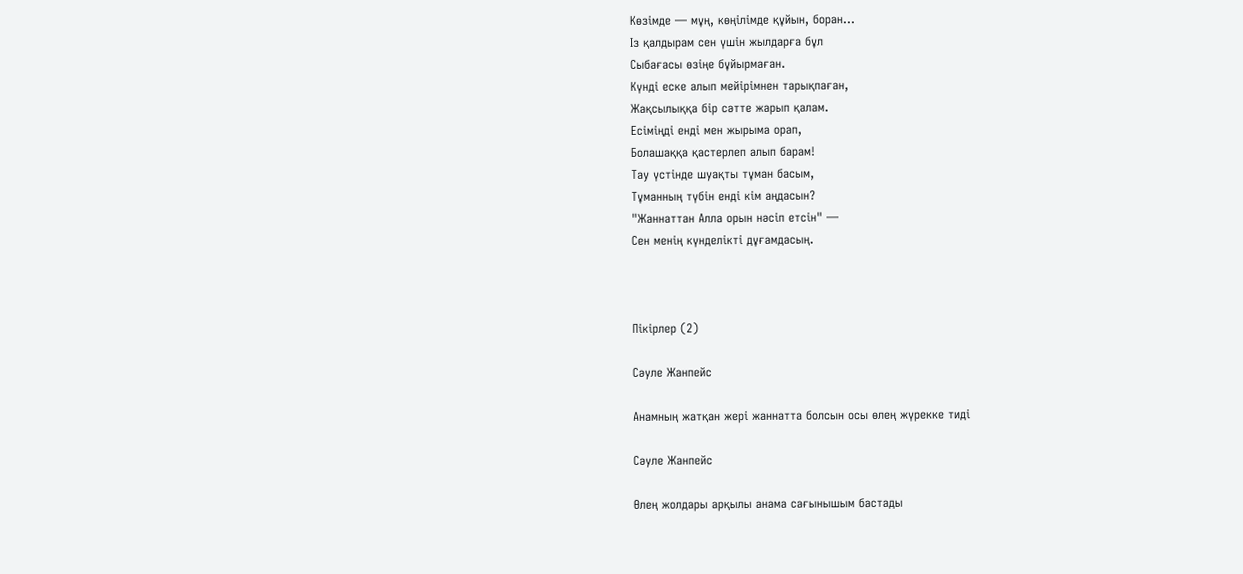Көзімде — мұң, көңілімде құйын, боран...
Iз қалдырам сен үшін жылдарға бұл
Сыбағасы өзіңе бұйырмаған.
Күнді еске алып мейірімнен тарықпаған,
Жақсылыққа бір сәтте жарып қалам.
Есіміңді енді мен жырыма орап,
Болашаққа қастерлеп алып барам!
Тay үстінде шуақты тұман басым,
Тұманның түбін енді кім аңдасын?
"Жаннаттан Алла орын нәсіп етсін" —
Сен менің күнделікті дұғамдасың.



Пікірлер (2)

Сәуле Жанпейс

Анамның жатқан жері жаннатта болсын осы өлең жүрекке тиді

Сәуле Жанпейс

Өлең жолдары арқылы анама сағынышым бастады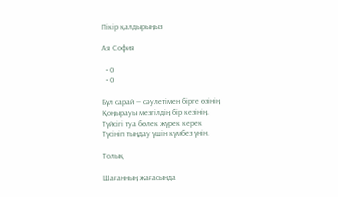Пікір қалдырыңыз

Ая София

  • 0
  • 0

Бұл сарай — сәулетімен бірге өзінің
Қоңырауы мезгілдің бір кезінің.
Түйсігі туа бөлек жүрек керек
Түсініп тыңдау үшін күмбез үнін.

Толық

Шағанның жағасында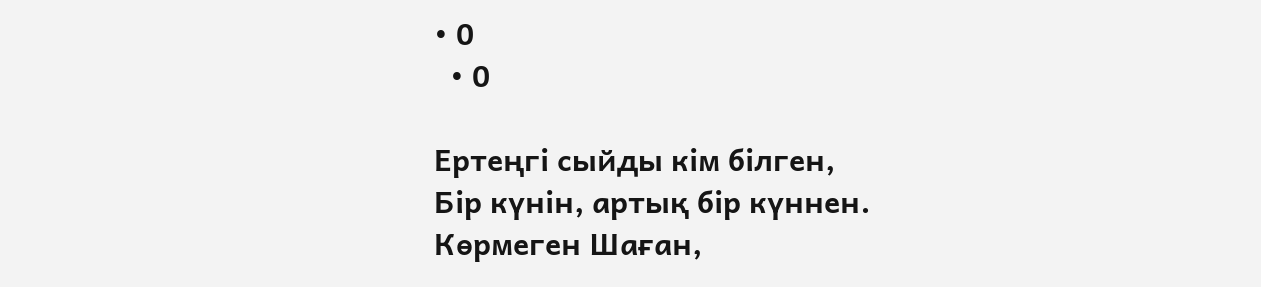• 0
  • 0

Ертеңгі сыйды кім білген,
Бір күнін, артық бір күннен.
Көрмеген Шаған,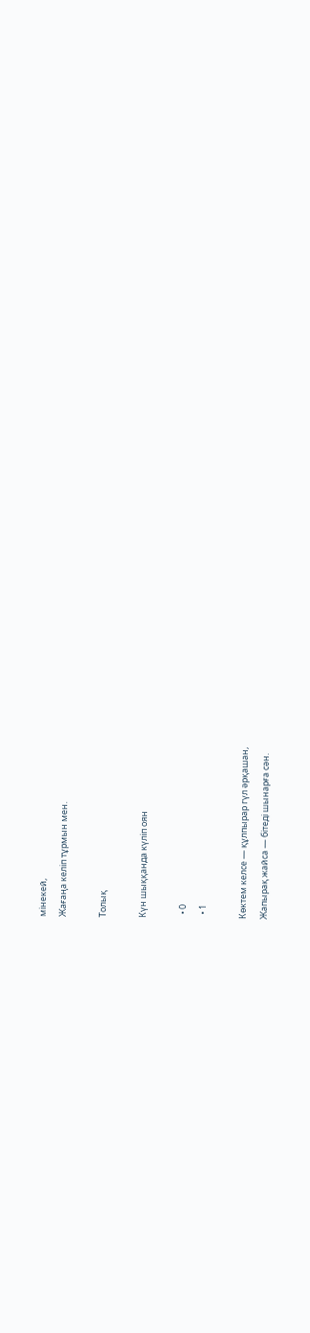мінекей,
Жағаңа келіп тұрмын мен.

Толық

Күн шыққанда күліп оян

  • 0
  • 1

Көктем келсе — құлпырар гүл әрқашан,
Жапырақ жайса — бітеді шынарға сән.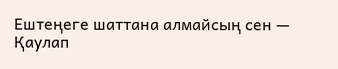Ештеңеге шаттана алмайсың сен —
Қаулап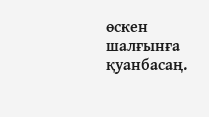өскен шалғынға қуанбасаң.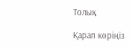Толық

Қарап көріңіз